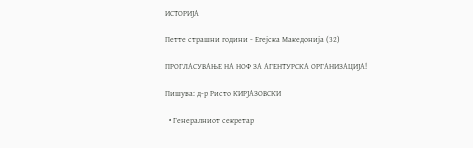ИСТОРИЈА

Петте страшни години - Егејска Македонија (32)

ПРОГЛАСУВАЊЕ НА НОФ ЗА АГЕНТУРСКА ОРГАНИЗАЦИЈА!

Пишува: д-р Ристо КИРЈАЗОВСКИ

  • Генералниот секретар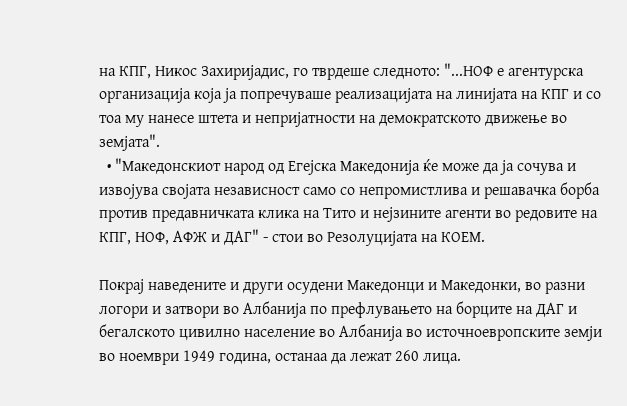на КПГ, Никос Захиријадис, го тврдеше следното: "...НОФ е агентурска организација која ја попречуваше реализацијата на линијата на КПГ и со тоа му нанесе штета и непријатности на демократското движење во земјата".
  • "Македонскиот народ од Егејска Македонија ќе може да ја сочува и извојува својата независност само со непромистлива и решавачка борба против предавничката клика на Тито и нејзините агенти во редовите на КПГ, НОФ, АФЖ и ДАГ" - стои во Резолуцијата на КОЕМ.

Покрај наведените и други осудени Македонци и Македонки, во разни логори и затвори во Албанија по префлувањето на борците на ДАГ и бегалското цивилно население во Албанија во источноевропските земји во ноември 1949 година, останаа да лежат 260 лица.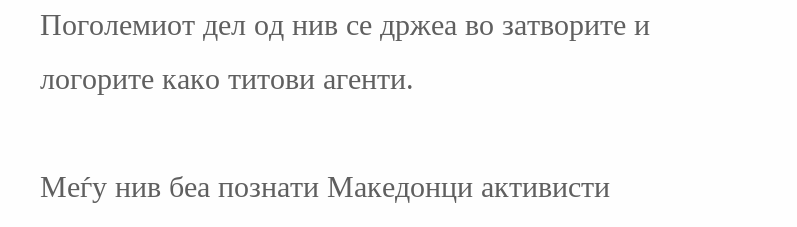Поголемиот дел од нив се држеа во затворите и логорите како титови агенти.

Меѓу нив беа познати Македонци активисти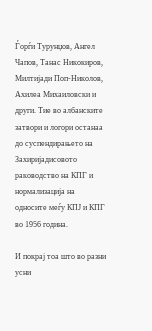Ѓорѓи Турунџов, Ангел Чапов, Танас Никокиров, Милтијади Поп-Николов, Ахилеа Михаиловски и други. Тие во албанските затвори и логори останаа до суспендирањето на Захиријадисовото раководство на КПГ и нормализација на односите меѓу КПЈ и КПГ во 1956 година.

И покрај тоа што во разни усни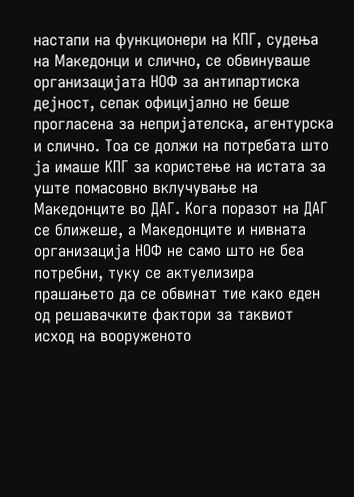настапи на функционери на КПГ, судења на Македонци и слично, се обвинуваше организацијата НОФ за антипартиска дејност, сепак официјално не беше прогласена за непријателска, агентурска и слично. Тоа се должи на потребата што ја имаше КПГ за користење на истата за уште помасовно вклучување на Македонците во ДАГ. Кога поразот на ДАГ се ближеше, а Македонците и нивната организација НОФ не само што не беа потребни, туку се актуелизира прашањето да се обвинат тие како еден од решавачките фактори за таквиот исход на вооруженото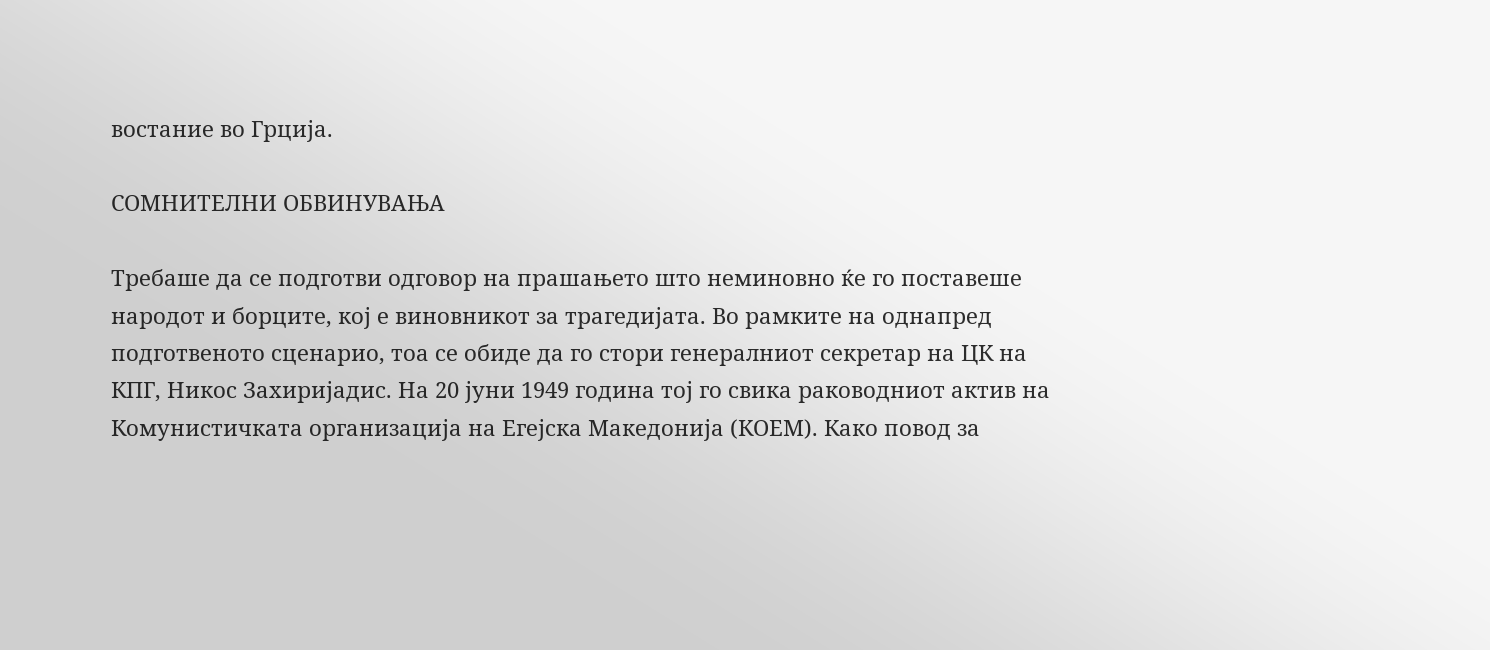востание во Грција.

СОМНИТЕЛНИ ОБВИНУВАЊА

Требаше да се подготви одговор на прашањето што неминовно ќе го поставеше народот и борците, кој е виновникот за трагедијата. Во рамките на однапред подготвеното сценарио, тоа се обиде да го стори генералниот секретар на ЦК на КПГ, Никос Захиријадис. На 20 јуни 1949 година тој го свика раководниот актив на Комунистичката организација на Егејска Македонија (КОЕМ). Како повод за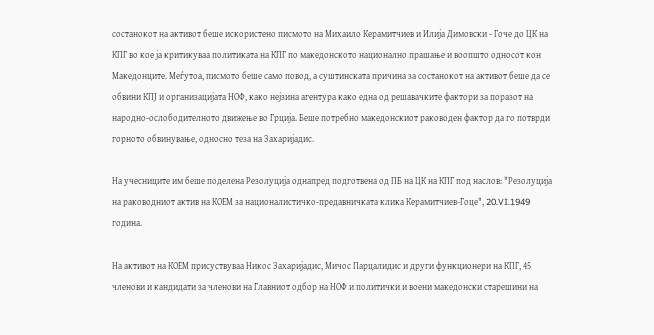состанокот на активот беше искористено писмото на Михаило Керамитчиев и Илија Димовски - Гоче до ЦК на КПГ во кое ја критикуваа политиката на КПГ по македонското национално прашање и воопшто односот кон Македонците. Меѓутоа, писмото беше само повод, а суштинската причина за состанокот на активот беше да се обвини КПЈ и организацијата НОФ, како нејзина агентура како една од решавачките фактори за поразот на народно-ослободителното движење во Грција. Беше потребно македонскиот раководен фактор да го потврди горното обвинување, односно теза на Захаријадис.

На учесниците им беше поделена Резолуција однапред подготвена од ПБ на ЦК на КПГ под наслов: "Резолуција на раководниот актив на КОЕМ за националистичко-предавничката клика Керамитчиев-Гоце", 20.VI.1949 година.

На активот на КОЕМ присуствуваа Никос Захаријадис, Мичос Парцалидис и други функционери на КПГ, 45 членови и кандидати за членови на Главниот одбор на НОФ и политички и воени македонски старешини на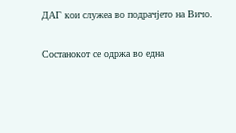ДАГ кои служеа во подрачјето на Вичо.

Состанокот се одржа во една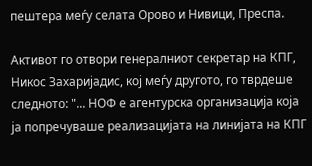пештера меѓу селата Орово и Нивици, Преспа.

Активот го отвори генералниот секретар на КПГ, Никос Захаријадис, кој меѓу другото, го тврдеше следното: "... НОФ е агентурска организација која ја попречуваше реализацијата на линијата на КПГ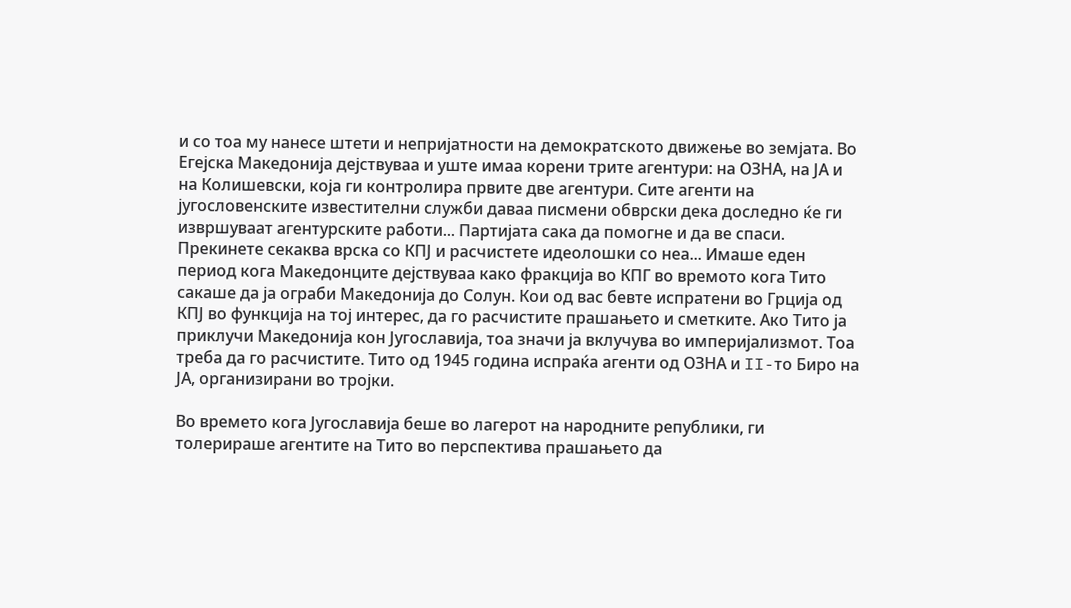и со тоа му нанесе штети и непријатности на демократското движење во земјата. Во Егејска Македонија дејствуваа и уште имаа корени трите агентури: на ОЗНА, на ЈА и на Колишевски, која ги контролира првите две агентури. Сите агенти на југословенските известителни служби даваа писмени обврски дека доследно ќе ги извршуваат агентурските работи... Партијата сака да помогне и да ве спаси. Прекинете секаква врска со КПЈ и расчистете идеолошки со неа... Имаше еден период кога Македонците дејствуваа како фракција во КПГ во времото кога Тито сакаше да ја ограби Македонија до Солун. Кои од вас бевте испратени во Грција од КПЈ во функција на тој интерес, да го расчистите прашањето и сметките. Ако Тито ја приклучи Македонија кон Југославија, тоа значи ја вклучува во империјализмот. Тоа треба да го расчистите. Тито од 1945 година испраќа агенти од ОЗНА и II-то Биро на ЈА, организирани во тројки.

Во времето кога Југославија беше во лагерот на народните републики, ги толерираше агентите на Тито во перспектива прашањето да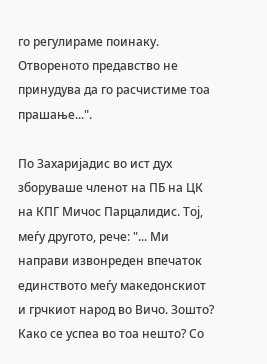го регулираме поинаку. Отвореното предавство не принудува да го расчистиме тоа прашање...".

По Захаријадис во ист дух зборуваше членот на ПБ на ЦК на КПГ Мичос Парцалидис. Тој, меѓу другото, рече: "... Ми направи извонреден впечаток единството меѓу македонскиот и грчкиот народ во Вичо. Зошто? Како се успеа во тоа нешто? Со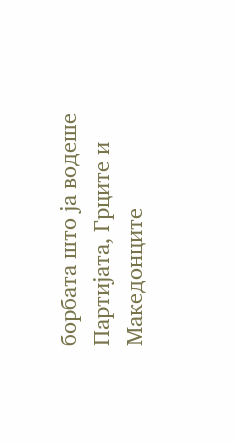борбата што ја водеше Партијата, Грците и Македонците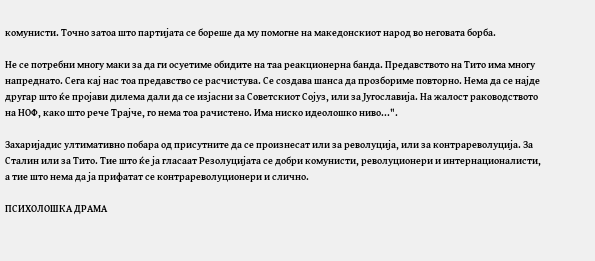комунисти. Точно затоа што партијата се бореше да му помогне на македонскиот народ во неговата борба.

Не се потребни многу маки за да ги осуетиме обидите на таа реакционерна банда. Предавството на Тито има многу напреднато. Сега кај нас тоа предавство се расчистува. Се создава шанса да прозбориме повторно. Нема да се најде другар што ќе пројави дилема дали да се изјасни за Советскиот Сојуз, или за Југославија. На жалост раководството на НОФ, како што рече Трајче, го нема тоа рачистено. Има ниско идеолошко ниво...".

Захаријадис ултимативно побара од присутните да се произнесат или за револуција, или за контрареволуција. За Сталин или за Тито. Тие што ќе ја гласаат Резолуцијата се добри комунисти, револуционери и интернационалисти, а тие што нема да ја прифатат се контрареволуционери и слично.

ПСИХОЛОШКА ДРАМА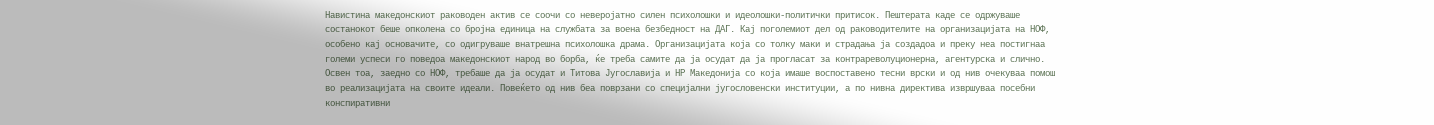Навистина македонскиот раководен актив се соочи со неверојатно силен психолошки и идеолошки-политички притисок. Пештерата каде се одржуваше состанокот беше опколена со бројна единица на службата за воена безбедност на ДАГ. Кај поголемиот дел од раководителите на организацијата на НОФ, особено кај основачите, со одигруваше внатрешна психолошка драма. Организацијата која со толку маки и страдања ја создадоа и преку неа постигнаа големи успеси го поведоа македонскиот народ во борба, ќе треба самите да ја осудат да ја прогласат за контрареволуционерна, агентурска и слично. Освен тоа, заедно со НОФ, требаше да ја осудат и Титова Југославија и НР Македонија со која имаше воспоставено тесни врски и од нив очекуваа помош во реализацијата на своите идеали. Повеќето од нив беа поврзани со специјални југословенски институции, а по нивна директива извршуваа посебни конспиративни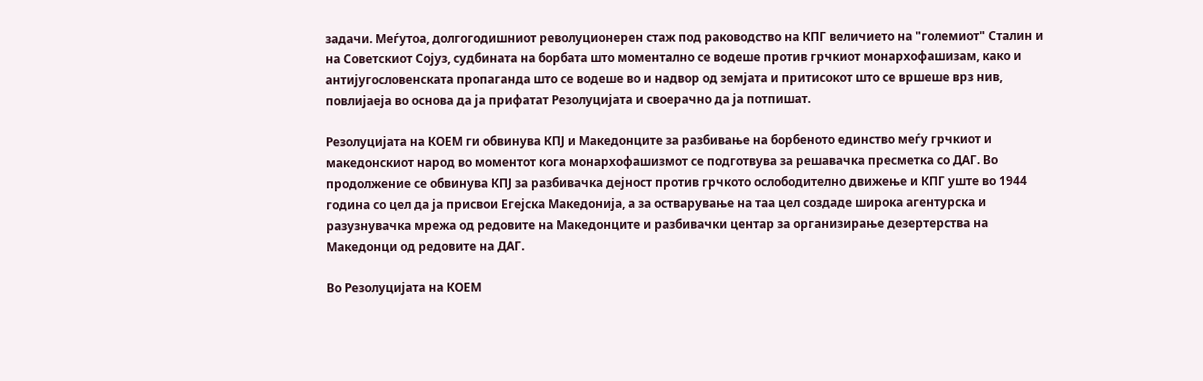задачи. Меѓутоа, долгогодишниот револуционерен стаж под раководство на КПГ величието на "големиот" Сталин и на Советскиот Сојуз, судбината на борбата што моментално се водеше против грчкиот монархофашизам, како и антијугословенската пропаганда што се водеше во и надвор од земјата и притисокот што се вршеше врз нив, повлијаеја во основа да ја прифатат Резолуцијата и своерачно да ја потпишат.

Резолуцијата на КОЕМ ги обвинува КПЈ и Македонците за разбивање на борбеното единство меѓу грчкиот и македонскиот народ во моментот кога монархофашизмот се подготвува за решавачка пресметка со ДАГ. Во продолжение се обвинува КПЈ за разбивачка дејност против грчкото ослободително движење и КПГ уште во 1944 година со цел да ја присвои Егејска Македонија, а за остварување на таа цел создаде широка агентурска и разузнувачка мрежа од редовите на Македонците и разбивачки центар за организирање дезертерства на Македонци од редовите на ДАГ.

Во Резолуцијата на КОЕМ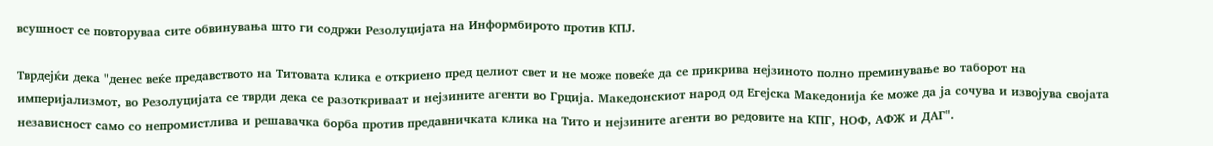всушност се повторуваа сите обвинувања што ги содржи Резолуцијата на Информбирото против КПЈ.

Тврдејќи дека "денес веќе предавството на Титовата клика е откриено пред целиот свет и не може повеќе да се прикрива нејзиното полно преминување во таборот на империјализмот, во Резолуцијата се тврди дека се разоткриваат и нејзините агенти во Грција. Македонскиот народ од Егејска Македонија ќе може да ја сочува и извојува својата независност само со непромистлива и решавачка борба против предавничката клика на Тито и нејзините агенти во редовите на КПГ, НОФ, АФЖ и ДАГ".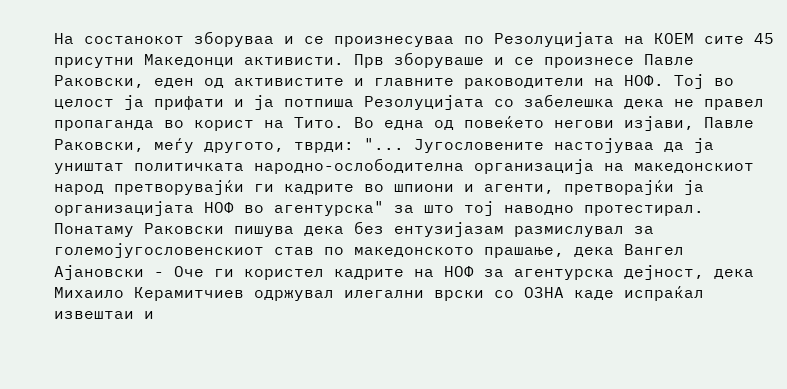На состанокот зборуваа и се произнесуваа по Резолуцијата на КОЕМ сите 45 присутни Македонци активисти. Прв зборуваше и се произнесе Павле Раковски, еден од активистите и главните раководители на НОФ. Тој во целост ја прифати и ја потпиша Резолуцијата со забелешка дека не правел пропаганда во корист на Тито. Во една од повеќето негови изјави, Павле Раковски, меѓу другото, тврди: "... Југословените настојуваа да ја уништат политичката народно-ослободителна организација на македонскиот народ претворувајќи ги кадрите во шпиони и агенти, претворајќи ја организацијата НОФ во агентурска" за што тој наводно протестирал. Понатаму Раковски пишува дека без ентузијазам размислувал за големојугословенскиот став по македонското прашање, дека Вангел Ајановски - Оче ги користел кадрите на НОФ за агентурска дејност, дека Михаило Керамитчиев одржувал илегални врски со ОЗНА каде испраќал извештаи и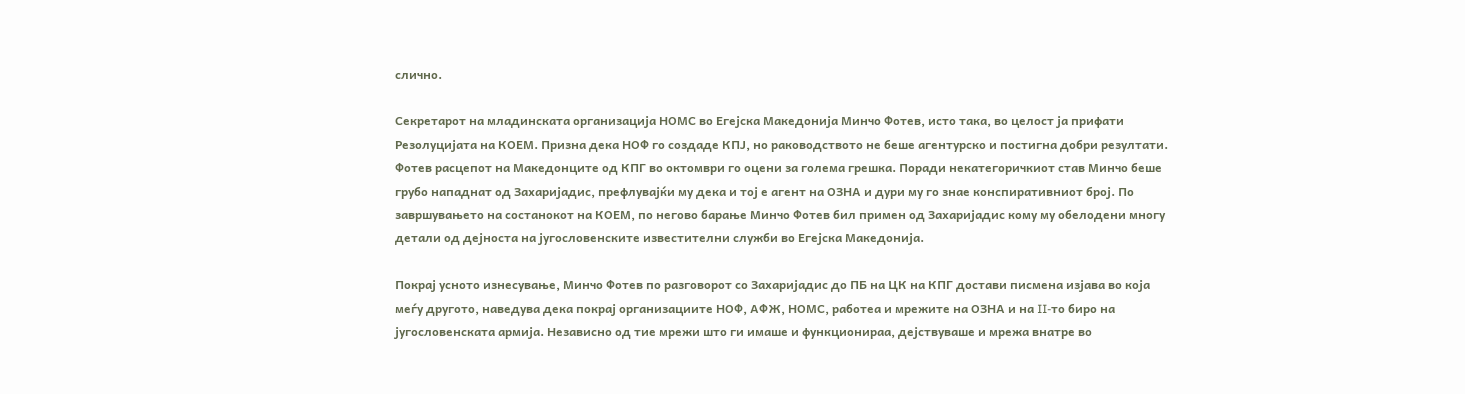слично.

Секретарот на младинската организација НОМС во Егејска Македонија Минчо Фотев, исто така, во целост ја прифати Резолуцијата на КОЕМ. Призна дека НОФ го создаде КПЈ, но раководството не беше агентурско и постигна добри резултати. Фотев расцепот на Македонците од КПГ во октомври го оцени за голема грешка. Поради некатегоричкиот став Минчо беше грубо нападнат од Захаријадис, префлувајќи му дека и тој е агент на ОЗНА и дури му го знае конспиративниот број. По завршувањето на состанокот на КОЕМ, по негово барање Минчо Фотев бил примен од Захаријадис кому му обелодени многу детали од дејноста на југословенските известителни служби во Егејска Македонија.

Покрај усното изнесување, Минчо Фотев по разговорот со Захаријадис до ПБ на ЦК на КПГ достави писмена изјава во која меѓу другото, наведува дека покрај организациите НОФ, АФЖ, НОМС, работеа и мрежите на ОЗНА и на II-то биро на југословенската армија. Независно од тие мрежи што ги имаше и функционираа, дејствуваше и мрежа внатре во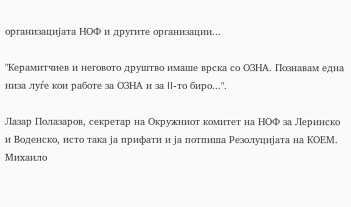организацијата НОФ и другите организации...

"Керамитчиев и неговото друштво имаше врска со ОЗНА. Познавам една низа луѓе кои работе за ОЗНА и за II-то биро...".

Лазар Полазаров, секретар на Окружниот комитет на НОФ за Леринско и Воденско, исто така ја прифати и ја потпиша Резолуцијата на КОЕМ. Михаило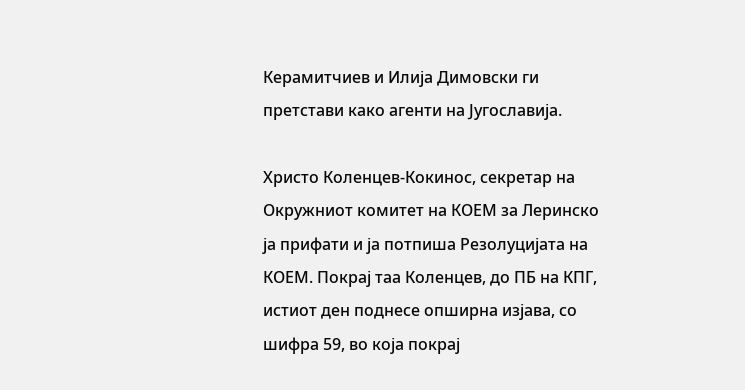Керамитчиев и Илија Димовски ги претстави како агенти на Југославија.

Христо Коленцев-Кокинос, секретар на Окружниот комитет на КОЕМ за Леринско ја прифати и ја потпиша Резолуцијата на КОЕМ. Покрај таа Коленцев, до ПБ на КПГ, истиот ден поднесе опширна изјава, со шифра 59, во која покрај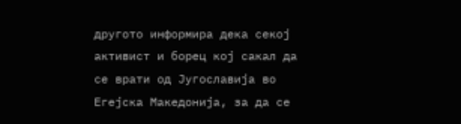другото информира дека секој активист и борец кој сакал да се врати од Југославија во Егејска Македонија, за да се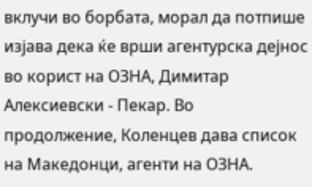вклучи во борбата, морал да потпише изјава дека ќе врши агентурска дејнос во корист на ОЗНА, Димитар Алексиевски - Пекар. Во продолжение, Коленцев дава список на Македонци, агенти на ОЗНА.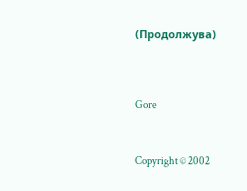(Продолжува)




Gore



Copyright © 2002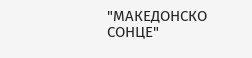"МАКЕДОНСКО СОНЦЕ"